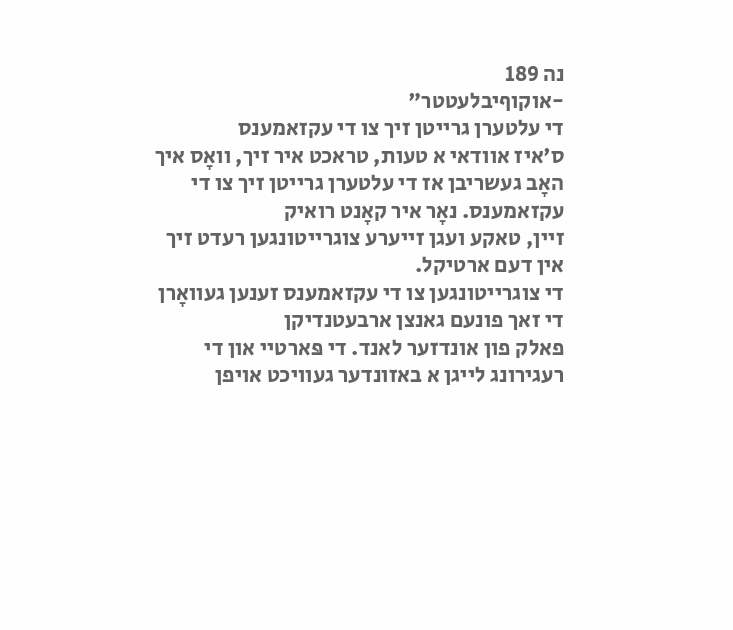נה 189
-אוקוףיבלעטטר"
די עלטערן גרייטן זיך צו די עקזאמענס
ס'איז אוודאי א טעות, טראכט איר זיך, וואָס איך האָב געשריבן אז די עלטערן גרייטן זיך צו די עקזאמענס. נאָר איר קאָנט רואיק
זיין, טאקע ועגן זייערע צוגרייטונגען רעדט זיך אין דעם ארטיקל.
די צוגרייטונגען צו די עקזאמענס זענען געוואָרן די זאך פונעם גאנצן ארבעטנדיקן
פאלק פון אונדזער לאנד. די פּארטיי און די רעגירונג לייגן א באזונדער געוויכט אויפן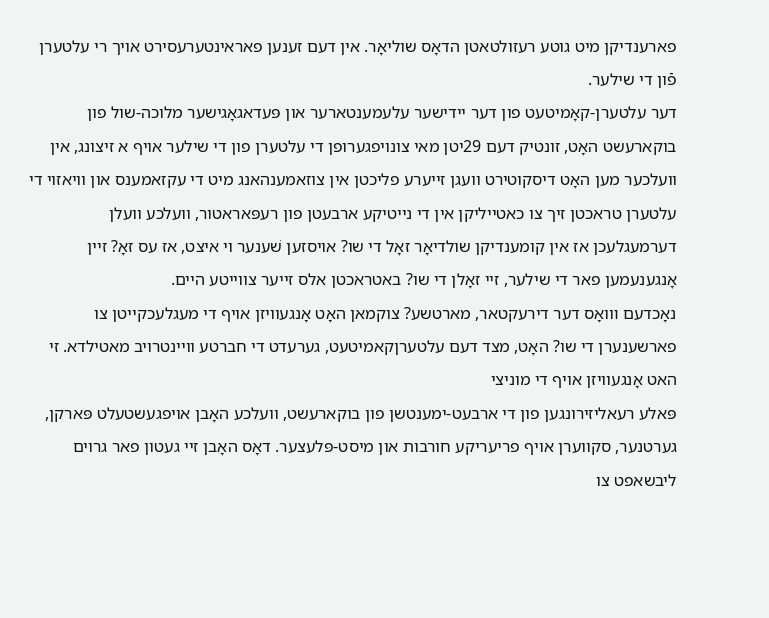פארענדיקן מיט גוטע רעזולטאטן הדאָס שוליאָר. אין דעם זענען פאראינטערעסירט אויך רי עלטערן פֿון די שילער.
דער עלטערן-קאָמיטעט פון דער יידישער עלעמענטארער און פּעדאגאָגישער מלוכה-שול פון בוקארעשט האָט, זונטיק דעם 29יטן מאי צונויפגערופן די עלטערן פון די שילער אויף א זיצונג, אין וועלכער מען האָט דיסקוטירט וועגן זייערע פליכטן אין צוזאמענהאנג מיט די עקזאמענס און וויאזוי די עלטערן טראכטן זיך צו כאטייליקן אין די נייטיקע ארבעטן פון רעפּאראטור, וועלכע וועלן דערמעגלעכן אז אין קומענדיקן שולדיאָר זאָל די שו? אויסזען שׁענער וי איצט, אז עס זאָ? זיין אָנגענעמען פאר די שילער, זיי זאָלן די שו? באטראכטן אלס זייער צווייטע היים.
נאָכדעם װואָס דער דירעקטאר, מארטשע? צוקמאן האָט אָנגעוויזן אויף די מעגלעכקייטן צו פארשענערן די שו? האָט, מצד דעם עלטערןקאמיטעט, גערעדט די חברטע וויינטרויב מאטילדא. זי האט אָנגעוויזן אויף די מוניצי
פּאלע רעאליזירונגען פון די ארבעט-ימענטשן פון בוקארעשט, וועלכע האָבן אויפגעשטעלט פּארקן, גערטנער, סקווערן אויף פריעריקע חורבות און מיסט-פּלעצער. דאָס האָבן זיי געטון פאר גרוים ליבשאפט צו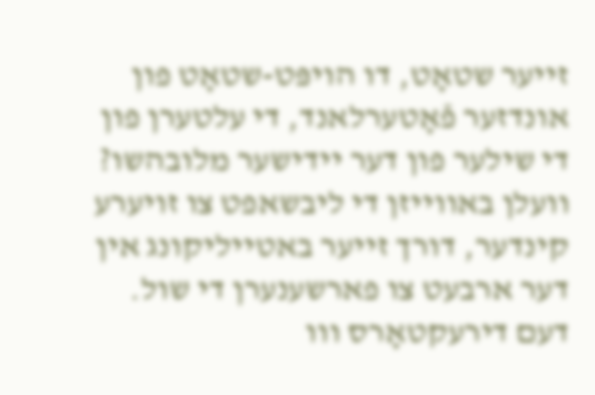זייער שטאָט, דו הױפּט-שטאָט פון אונדזער פֿאָטערלאנד, די עלטערן פון די שילער פון דער יידישער מלובהשו? וועלן באווייזן די ליבשאפט צו זויערע קינדער, דורך זייער באטייליקונג אין דער ארבעט צו פארשענערן די שול.
דעם דירעקטאָרס ווו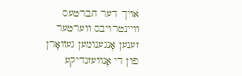אויך דער חברטעס וויינטרויבס ווערטער זענען אָנגענומען געװאָרן פון די אָנוועזנדיקע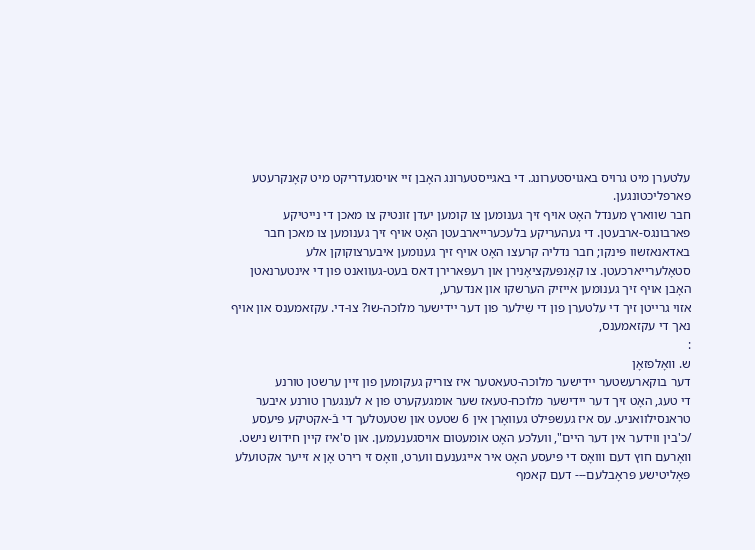עלטערן מיט גרויס באגויסטערונג. די באגייסטערונג האָבן זיי אויסגעדריקט מיט קאָנקרעטע פארפליכטונגען.
חבר שווארץ מענדל האָט אויף זיך גענומען צו קומען יעדן זונטיק צו מאכן די נייטיקע פארבונגס-ארבעטן. די געהעריקע בלעכערייארבעטן האָט אויף זיך גענומען צו מאכן חבר באדאנאזשוו פּינקו; חבר נדליה קרעצו האָט אויף זיך גענומען איבערצוקוקן אלע סטאָלערייארכעטן. צו קאָנפּעקציאָנירן און רעפּארירן דאס בעט-געוואנט פון די אינטערנאטן האָבן אויף זיך גענומען אייזיק הערשקו און אנדערע,
אזוי גרייטן זיך די עלטערן פון די שִילער פון דער יידישער מלוכה-שו? צו-די. עקזאמענס און אויף נאך די עקזאמענס,
:
ש. װאָלפזאָן
דער בוקארעשטער יידישער מלוכה-טעאטער איז צוריק געקומען פון זיין ערשטן טורנע
די טעג, האָט זיך דער יידישער מלוכח-טעאז שער אומגעקערט פון א לענגערן טורנע איבער טראנסילוואניע. עס איז געשפּילט געוואָרן אין 6 שטעט און שטעטלעך די בֿ-אקטיקע פּיעסע /כ'בין ווידער אין דער היים", וועלכע האָט אומעטום אויסגענעמען. און ס'איז קיין חידוש נישט. װאָרעם חוץ דעם װואָס די פּיעסע האָט איר אייגענעם ווערט, וואָס זי רירט אָן א זייער אקטועלע פּאָליטישע פּראָבלעם--- דעם קאמף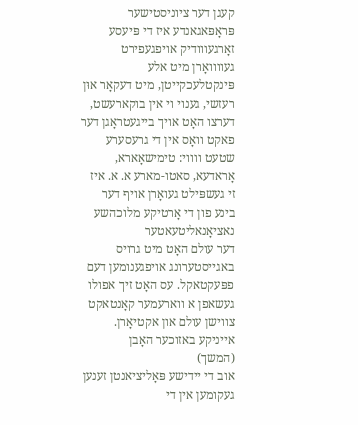קעגן דער ציוניסטישער פּראָפּאגאנדע איז די פּיעסע זאָרגעװודיק אויפגעפירט געוװואָרן מיט אלע פּינקטלעכקייטן, מיט דעקאָר אוּן רעזשי, גענוי וי אין בוקארעשט, דערצו האָט אויך בייגעטראָגן דער פאקט װאָס אין די גרעסערע שטעט וװוי: טימישאָארא, אָראדעא, סאטו-מארע א. א. איז זי געשפּילט געואָרן אויף דער בינע פון די אָרטיקע מלוכהשע נאציאָנאליטעאטער
דער עולם האָט מיט גרויס באגייסטערונג אויפגענומען דעם פפּעקטאקל. עס האָט זיך אפולו געשאפן א ווארעמער קאָנטאקט צווישן עולם און אקטיאָרן. אייניקע באזוכער האָבן
(המשך)
אוב די יידישע פּאָליציאנטן זענען געקומען אין די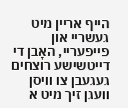הייף אריין מיט געשריי און פייפעריי, האָבן די דייטשישע רוצחים געגעבן צו וויסן וועגן זיך מיט א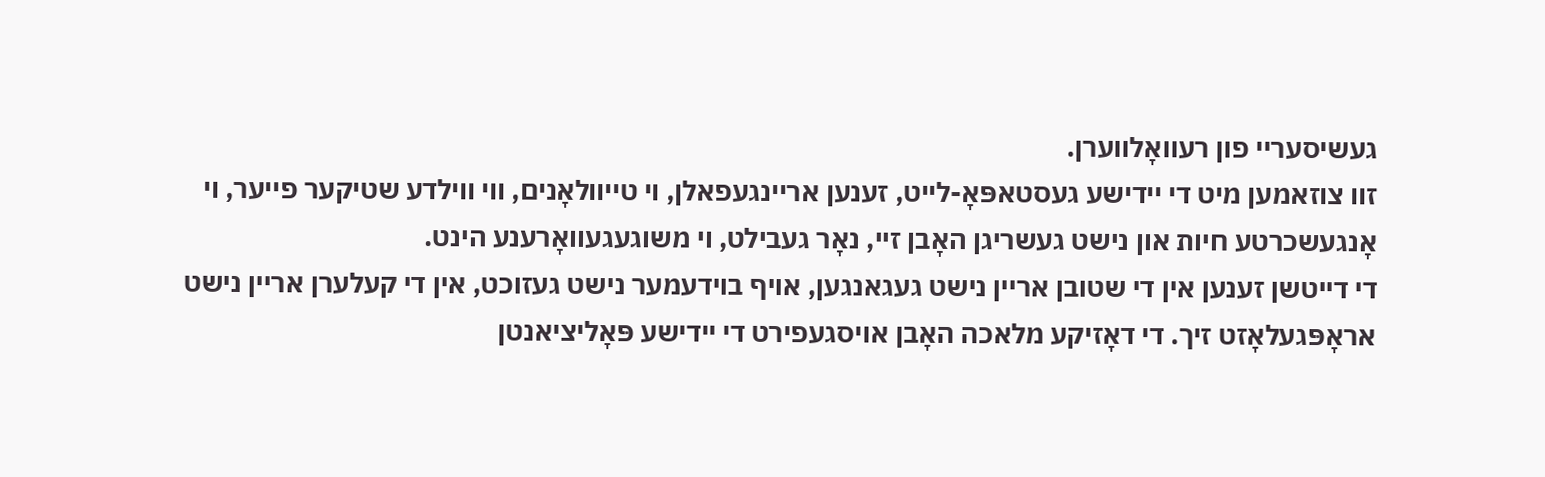געשיסעריי פון רעוואָלווערן.
זוו צוזאמען מיט די יידישע געסטאפּאָ-לייט, זענען אריינגעפאלן, וי טייוולאָנים, ווי ווילדע שטיקער פייער, וי אָנגעשכרטע חיות און נישט געשריגן האָבן זיי, נאָר געבילט, וי משוגעגעוואָרענע הינט.
די דייטשן זענען אין די שטובן אריין נישט געגאנגען, אויף בוידעמער נישט געזוכט, אין די קעלערן אריין נישט אראָפּגעלאָזט זיך. די דאָזיקע מלאכה האָבן אויסגעפירט די יידישע פּאָליציאנטן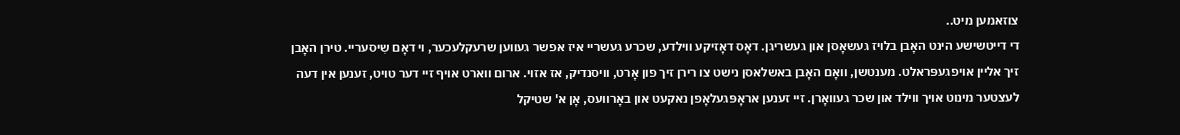צוזאמען מיט..
די דייטשישע הינט האָבן בלויז געשאָסן און געשריגן. דאָס דאָזיקע ווילדע, שכרע געשריי איז אפשר געווען שרעקלעכער, וי דאָם שִיסעריי. טירן האָבן זיך אליין אויפגעפּראלט. מענטשן, וואָם האָבן באשלאסן נישט צו רירן זיך פון אָרט, וויסנדיק, אז אזוי. ארום ווארט אויף זיי דער טויט, זענען אין דעה לעצטער מינוט אויך ווילד און שכר געװאָרן. זיי זענען אראָפּגעלאָפן נאקעט און באָרוועס, אָן א' שטיקל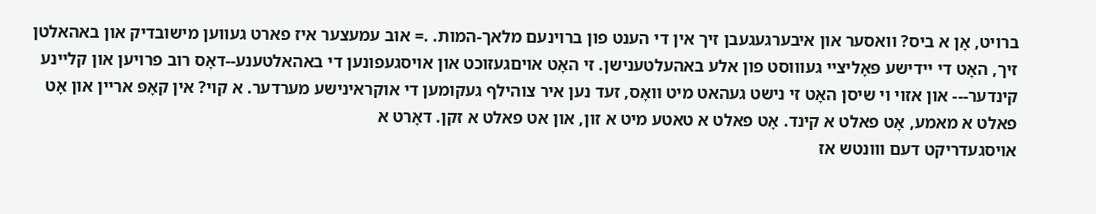ברויט, אָן א ביס? וואסער און איבערגעגעבן זיך אין די הענט פון ברוינעם מלאך-המות. .= אוב עמעצער איז פארט געווען מישובדיק און באהאלטן זיך, האָט די יידישע פּאָליציי געוווסט פון אלע באהעלטענישן. זי האָט אויםגעזוכט און אויסגעפונען די באהאלטענע--דאָס רוב פרויען און קליינע קינדער--- און אזוי וי שיסן האָט זי נישט געהאט מיט װאָס, זעד נען איר צוהילף געקומען די אוקראינישע מערדער. א קוי? אין קאָפּ אריין און אָט פאלט א מאמע, אָט פאלט א קינד. אָט פאלט א טאטע מיט א זון, און אט פאלט א זקן. דאָרט א
אויסגעדריקט דעם ווונטש אז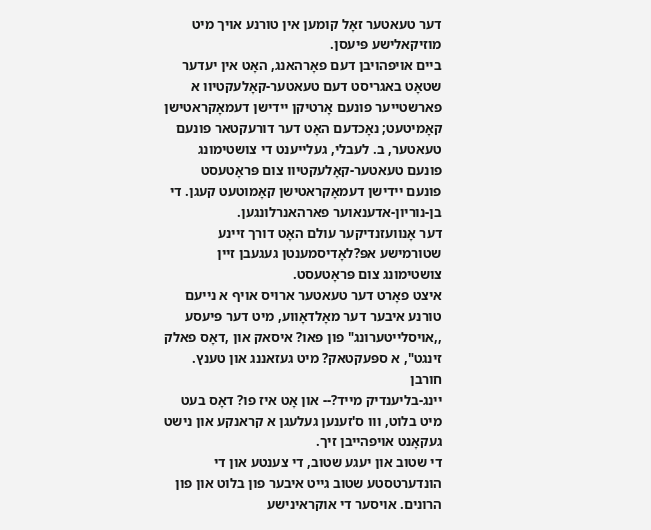דער טעאטער זאָל קומען אין טורנע אויך מיט מוזיקאלישע פּיעסן.
ביים אויפהויבן דעם פאָרהאנג, האָט אין יעדער שטאָט באגריסט דעם טעאטער-קאָלעקטיוו א פארשטייער פונעם אָרטיקן יידישן דעמאָקראטישן קאָמיטעט; נאָכדעם האָט דער דורעקטאר פונעם טעאטער, ב. לעבלי, געלייענט די צושטימונג פונעם טעאטער-קאָלעקטיוו צום פּראָטעסט פונעם יידישן דעמאָקראטישן קאָמוטעט קעגן. די בן-נוריון-אדענאוער פארהאנרלונגען.
דער אָנוועזנדיקער עולם האָט דורך זיינע שטורמישע אפּ?לאָדיסמענטן געגעבן זיין צושטימונג צום פּראָטעסט.
איצט פאָרט דער טעאטער ארויס אויף א נייעם טורנע איבער דער מאָלדאָווע, מיט דער פּיעסע ,,אויסלייטערונג" פון פּאו? איסאק און ,דאָס פאלק זינגט", א ספּעקטאק? מיט געזאננג און טענץ.
חורבן
יינג-בליענדיק מייד?-- און אָט איז פו? דאָס בעט מיט בלוט, ווו ס'זענען געלעגן א קראנקע און נישט געקאָנט אויפהייבן זיך.
די שטוב און יעגע שטוב, די צענטע און די הונדערטסטע שטוב גייט איבער פון בלוט און פון הרונים. אויסער די אוקראינישע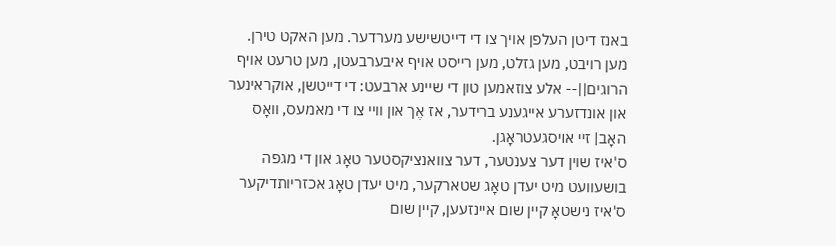באנז דיטן העלפן אויך צו די דייטשישע מערדער. מען האקט טירן. מען רויבט, מען גזלט, מען רייסט אויף איבערבעטן, מען טרעט אויף הרוגים||-- אלע צוזאמען טון די שיינע ארבעט: די דייטשן, אוקראינער און אונדזערע אייגענע ברידער, אז אֶך און וויי צו די מאמעס, וואָס האָב| זיי אױסגעטראָגן.
ס'איז שוין דער צענטער, דער צוואנציקסטער טאָג און די מגפה בושעוועט מיט יעדן טאָג שטארקער, מיט יעדן טאָג אכזריותדיקער ס'איז נישטאָ קיין שום איינזעען, קיין שום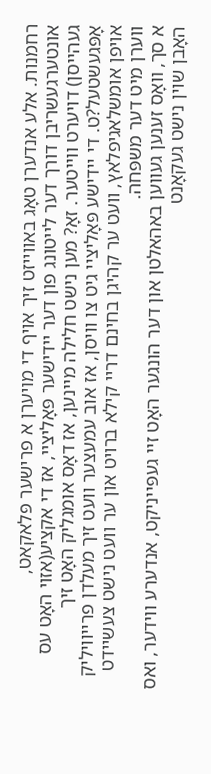רחמנות. אלע אנדערן טאָג באווייזט זיך אויף די מױערן א פרישער פּלאקאט, אונטערגעשריבן דורך דער לייטונג פון דער יידישער פּאָליציי, אז די אקציע(אזוי האָט עס געהייסן) דויערט ווייטער. זאָ? מען נישט חלילה מיינען, אז דאָס אומגליק האָט זיך אָפּגעשטעל?ט. די יידישע פּאָליציי גיט צו וויסן, אז אוב עמעצער וועט זיך מעלדן פרייוויליק אויפן אומשלאגיפלאץ, וועט ער קהיגן בחינם דריי קילא ברויט און ער וועט נישט צעשיידט ווערן מיט דער משפּחה.
א סך, װאָס זענען געווען באהאלטן און דער הונגער האָט זיי געפּייניקט, אנדערע ווידער, ואס האָבן שוין נישט געקאָנט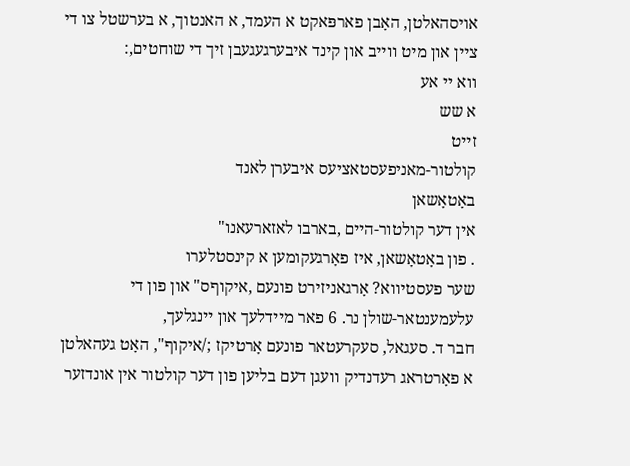אויסהאלטן, האָבן פארפּאקט א העמד, א האנטוך, א בערשטל צו די ציין און מיט ווייב און קינד איבערגעגעבן זיך די שוחטים,:
ווא יי אע
א שש
זייט
קולטור-מאניפעסטאציעס איבערן לאנד
באָטאָשאן
אין דער קולטור-היים ,בארבו לאזארעאנו"
. פון באָטאָשאן, איז פאָרגעקומען א קינסטלערו
שער פעסטיווא? אָרגאניזירט פונעם ,איקוףס" און פון די עלעמענטאר-שולן נר. 6 פאר מיידלעך און יינגלעך,
חבר ד. סעגאל, סעקרעטאר פונעם אָרטיקז ;/איקוף", האָט געהאלטן א פאָרטראג רעדנדיק וועגן דעם בליען פון דער קולטור אין אונדזער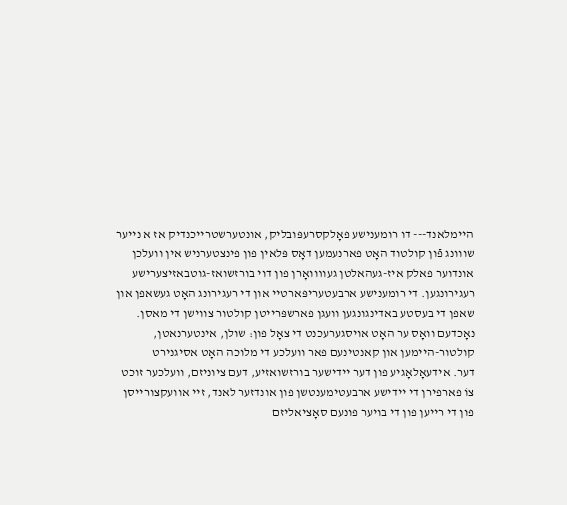היימלאנד--- דו רומענישע פאָלקסרעפּובליק, אונטערשטרייכנדיק אז א נייער שווונג פֿון קולטוד האָט פארנעמען דאָס פּלאין פון פינצטערניש אין וועלכן אונדוער פאלק איז-געהאלטן געוװואָרן פון דוי בורזשואז-גוטבאזיצערישע רעגירונגען. די רומענישע ארבעטעריפּארטיי און די רעגירונג האָט געשאפן און שאפן די בעסטע באדינגונגען וועגן פארשפּרייטן קולטור צווישן די מאסן.
נאָכדעם וואָס ער האָט אויסגערעכנט די צאָל פון: שולן, אינטערנאטן, קולטור-היימען און קאנטינעם פאר וועלכע די מלוכה האָט אסיגנירט
דער. אידעאָלאָגיע פון דער יידישער בורזשואזיע, דעם ציוניזם, וועלכער זוכט צוֹ פארפירן די יידישע ארבעטימענטשן פון אונדזער לאנד, זיי אוועקצורייסן פון די רייען פון די בויער פונעם סאָציאליזם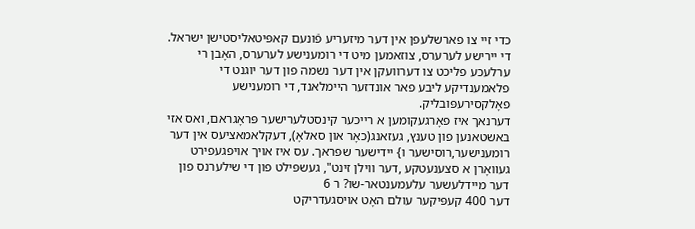כדי זיי צו פארשלעפּן אין דער מיזעריע פֿונעם קאפּיטאליסטישן ישראל. די יירישע לערערס, צוזאמען מיט די רומענישע לערערס, האָבן רי ערלעכע פליכט צו דערוועקן אין דער נשמה פון דער יוגנט די פלאמענדיקע ליבע פאר אונדזער היימלאנד, די רומענישע פאָלקסירעפּובליק.
דערנאך איז פאָרגעקומען א רייכער קינסטלערישער פּראָגראם, ואס אזי באשטאנען פון טענץ, געזאנג(כאָר און סאלאָ), דעקלאמאציעס אין דער רומענישער,רוסישער ו} יידישער שפּראך. עס איז אויך אויפגעפירט געװאָרן א סצענעטקע ,דער ווילן זינט", געשפּילט פון די שילערנס פון דער מיידלעשער עלעמענטאר-שו? ר 6
דער 400 קעפּיקער עולם האָט אויסגעדריקט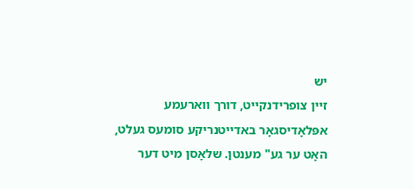יש
זיין צופרידנקייט, דורך ווארעמע אפּלאָדיסגאָר באדייטנריקע סומעס געלט, האָט ער גע" מענטן. שלאָסן מיט דער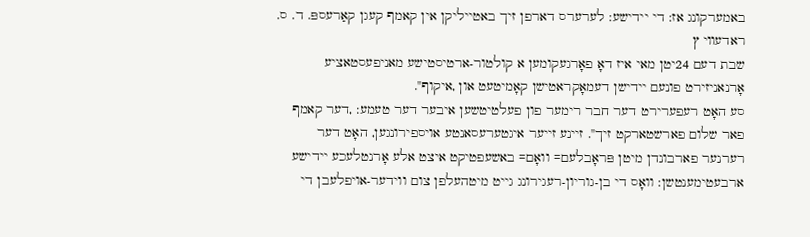באמערקונג אז: די יידישע: לערערס דארפן זיך באטייליקן אין קאמף קעגן קאַרעספּ. ד. ס. ראדעװי ץ
שבת דעם 24יטן מאי איז דאָ פאָרגעקומען א קולטור-ארטיסטישע מאניפעסטאציע אָרנאניזירט פונעם יידישן דעמאָקראטישן קאָמיטעט און ,איקוף".
סע האָט רעפערירט דער חבר רימער פון פעלטיטשען איבער דער טעמע: ,דער קאמף פאר שלום פארשטארקט זיך". זיינע זייער איגטערעסאנטע אויספירונגען, האָט דער רערנער פארבונדן מיטן פּראָבלעם= וואָם= באשעפטיקט איצט אלע אָרנטלעכע יידישע ארבעטימענטשן: וואָס די בן-גוריון-רעגירונג גייט מיטהעלפן צום ווידער-אויפלעבן די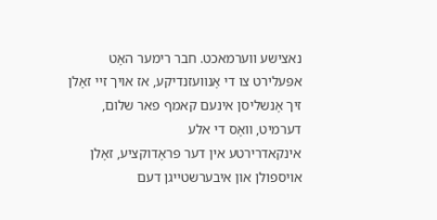נאצישע ווערמאכט. חבר רימער האָט אפּעלירט צו די אָנוועזנדיקע, אז אויך זיי זאָלן זיך אָנשליסן אינעם קאמף פאר שלום, דערמיט, וואָס די אלע
אינקאדרירטע אין דער פּראָדוקציע, זאָלן אויספולן און איבערשטייגן דעם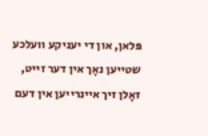פּלאן, און די יעניקע וועלכע שטייען נאָך אין דער זייט, זאָלן זיך איינרייען אין דעם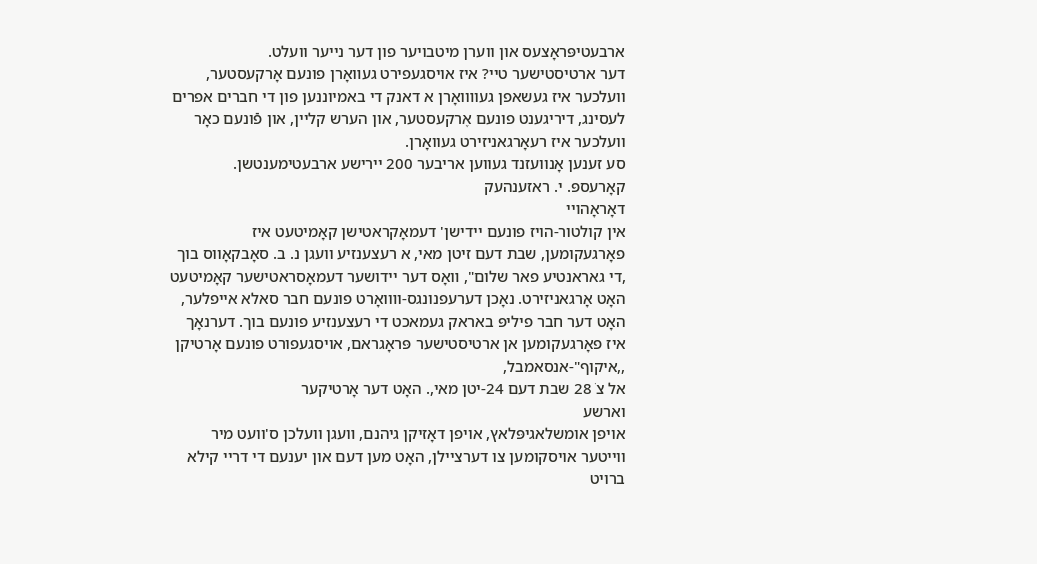ארבעטיפּראָצעס און ווערן מיטבויער פון דער נייער וועלט.
דער ארטיסטישער טיי? איז אויסגעפירט געװאָרן פונעם אָרקעסטער, וועלכער איז געשאפן געוװואָרן א דאנק די באמיוננען פון די חברים אפרים לעסינג, דיריגענט פונעם אֶרקעסטער, און הערש קליין, און פֿונעם כאָר וועלכער איז רעאָרגאניזירט געוואָרן.
סע זענען אָנוועזנד געווען אריבער 200 יירישע ארבעטימענטשן.
קאָרעספּ. י. ראזענהעק
דאָראָהױי
אין קולטור-הויז פונעם יידישן' דעמאָקראטישן קאָמיטעט איז פאָרגעקומען, שבת דעם זיטן מאי, א רעצענזיע וועגן נ. ב. סאָבקאָווס בוך ,די גאראנטיע פאר שלום", װאָס דער יידושער דעמאָסראטישער קאָמיטעט האָט אָרגאניזירט. נאָכן דערעפנונגס-וװואָרט פונעם חבר סאלא אייפלער, האָט דער חבר פיליפּ באראק געמאכט די רעצענזיע פונעם בוך. דערנאָך איז פאָרגעקומען אן ארטיסטישער פּראָגראם, אויסגעפורט פונעם אָרטיקן ,,איקוף"-אנסאמבל,
אל צֹ 28 שבת דעם 24-יטן מאי,. האָט דער אָרטיקער
וארשע
אויפן אומשלאגיפּלאץ, אויפן דאָזיקן גיהנם, װעגן וועלכן ס'וועט מיר ווייטער אויסקומען צו דערציילן, האָט מען דעם און יענעם די דריי קילא ברויט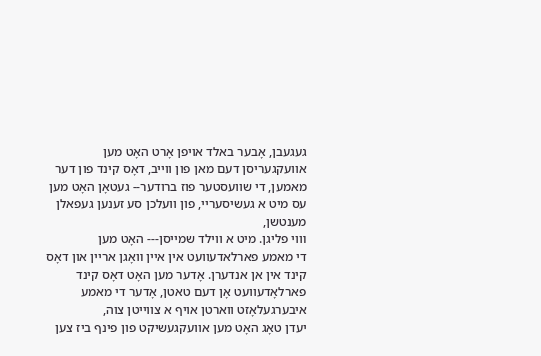געגעבן, אָבער באלד אויפן אָרט האָט מען אוועקגעריסן דעם מאן פון ווייב, דאָס קינד פון דער מאמען, די שוועסטער פוז ברודער-- געטאָן האָט מען עס מיט א געשיסעריי, פון וועלכן סע זענען געפאלן מענטשן,
װוי פליגן. מיט א ווילד שמייסן--- האָט מען
די מאמע פארלאדעוועט אין איין װאָגן אריין און דאָס קינד אין אן אנדערן. אָדער מען האָט דאָס קינד פארלאָדעוועט אָן דעם טאטן, אָדער די מאמע איבערגעלאָזט ווארטן אויף א צווייטן צוה,
יעדן טאָג האָט מען אוועקגעשיקט פון פינף ביז צען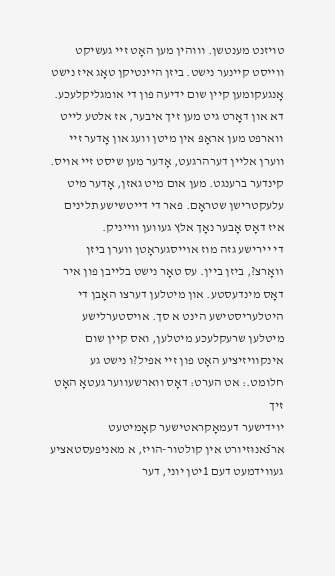טויזנט מענטשן. וווהין מען האָט זיי געשיקט ווייסט קיינער נישט. ביזן היינטיקן טאָג איז נישט אָנגעקומען קיין שום ידיעה פון די אומגליקלעכע. דא און דאָרט גיט מען זיך איבער, אז אלטע לייט ווארפט מען אראָפּ אין מיטן וועג און אָדער זיי ווערן אליין דערהרגעט, אָדער מען שיסט זיי אויס. קינדער ברענגט. מען אום מיט גאזן, אָדער מיט עלעקטרישן שטראָם. פאר די דייטשישע תלינים איז דאָס אָבער נאָך אלץ געווען ווייניק.
די יירישע גזה מוז אױיסגעראָטן ווערן ביזן װאָרצ?, ביזן ביין. עס טאָר נישט בלייבן פון איר דאָס מינדעסטע. און מיטלען דערצו האָבן די היטלעריסטישע הינט א סך. אויסטערלישע מיטלען שרעקלעכע מיטלען, ואס קיין שום
אינקוויזיציע האָט פון זיי אפיל?ו נישט גע
חלומט.: אט הערט: דאָס ווארשעווער געטאָ האָט זיך
יוידישער דעמאָקראטישער קאָמיטעט ארנֿאנוּזיורט אין קולטור-הויז, א מאניפעסטאציע געווידמעט דעם 1יטן יוני, דער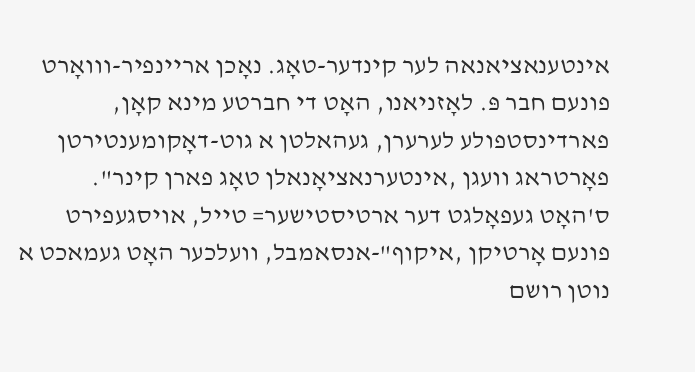אינטענאציאנאה לער קינדער-טאָג. נאָכן אריינפיר-װואָרט פונעם חבר פּ. לאָזניאנו, האָט די חברטע מינא קאָן, פארדינסטפולע לערערן, געהאלטן א גוט-דאָקומענטירטן פאָרטראג וועגן ,אינטערנאציאָנאלן טאָג פארן קינר".
ס'האָט געפאָלגט דער ארטיסטישער= טייל, אויסגעפירט פונעם אָרטיקן ,איקוף"-אנסאמבל, וועלכער האָט געמאכט א נוטן רושם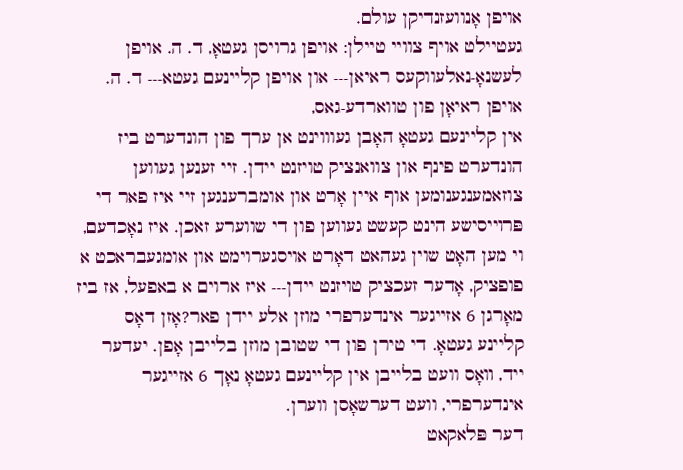אויפן אָנוועזנדיקן עולם.
געטיילט אויף צוויי טיילן: אויפן גרויסן געטאָ, ד. ה. אויפן לעשנאָ-נאלעווקעס ראיאן--- און אויפן קליינעם געטא--- ד. ה. אויפן ראיאָן פון טווארדע-גאס,
אין קליינעם געטאָ האָבן געוווינט אן ערך פון הונדערט ביז הונדערט פינף און צוואנציק טויזנט יידן. זיי זענען געווען צוזאמענגענומען אוף איין אָרט און אומברענגען זיי איז פאר די פּרױיסישע הינט קעשט געווען פון די שווערע זאכן. איז נאָכדעם, וי מען האָט שוין געהאט דאָרט אויסגערוימט און אומגעבראכט א פופציק, אָדער זעכציק טויזנט יידן--- איז ארוים א באפעל, אז ביז מאָרגן 6 אזייגער אינדערפרי מוזן אלע יידן פאר?אָזן דאָס קליינע געטאָ. די טירן פון די שטובן מוזן בלייבן אָפן. יעדער ייד, װאָס וועט בלייבן אין קליינעם געטאָ נאָך 6 אזייגער אינדערפרי, וועט דערשאָסן ווערן.
דער פּלאקאט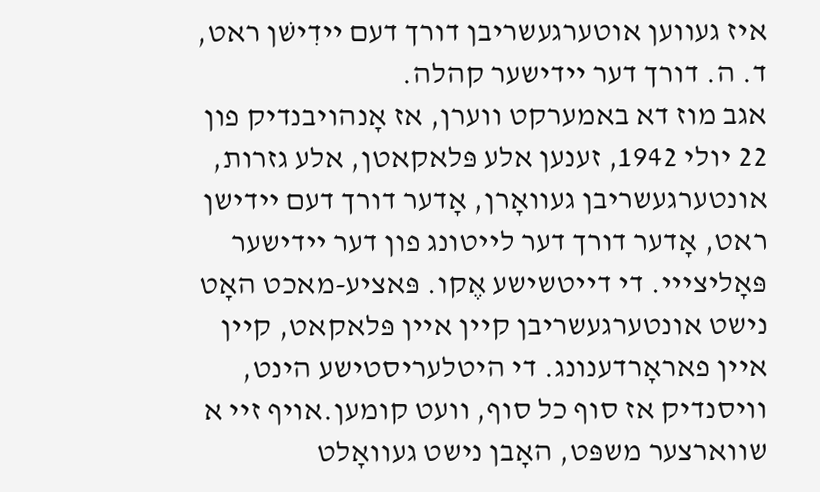איז געווען אוטערגעשריבן דורך דעם יידִישׁן ראט, ד. ה. דורך דער יידישער קהלה.
אגב מוז דא באמערקט ווערן, אז אָנהויבנדיק פון 22 יולי 1942, זענען אלע פּלאקאטן, אלע גזרות, אונטערגעשריבן געוואָרן, אָדער דורך דעם יידישן ראט, אָדער דורך דער לייטונג פון דער יידישער פּאָליצײי. די דייטשישע אֶקו. פּאציע-מאכט האָט נישט אונטערגעשריבן קיין איין פּלאקאט, קיין איין פאראָרדענונג. די היטלעריסטישע הינט, וויסנדיק אז סוף כל סוף, וועט קומען.אויף זיי א שווארצער משפּט, האָבן נישט געוואָלט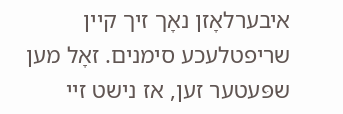איבערלאָזן נאָך זיך קיין שריפטלעכע סימנים. זאָל מען שפּעטער זען, אז נישט זיי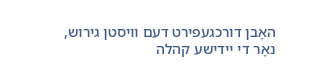האָבן דורכגעפירט דעם וויסטן גירוש, נאָר די יידישע קהלה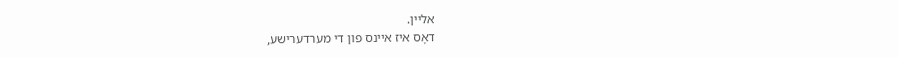אליין.
דאָס איז איינס פון די מערדערישע,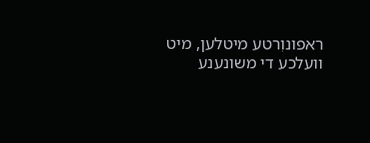ראפונוִרטע מיטלען, מיט וועלכע די משונענע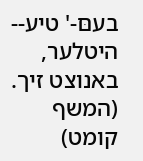בעםּ-' טיע-- היטלער, באנוצט זיך.
(המשף קומט)